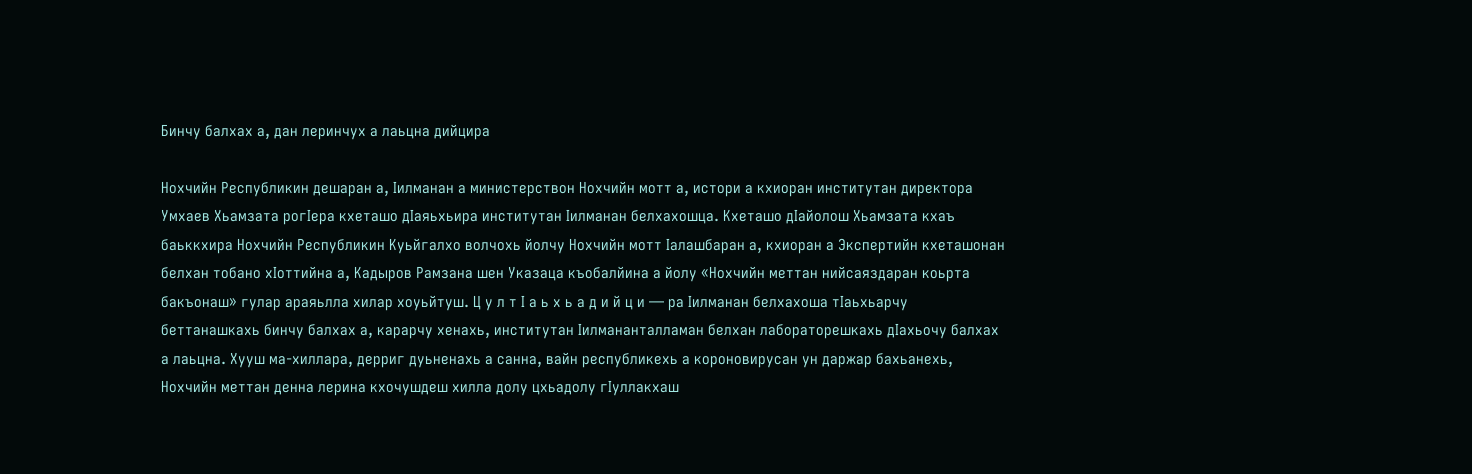Бинчу балхах а, дан леринчух а лаьцна дийцира

Нохчийн Республикин дешаран а, Ӏилманан а министерствон Нохчийн мотт а, истори а кхиоран институтан директора Умхаев Хьамзата рогӀера кхеташо дӀаяьхьира институтан Ӏилманан белхахошца. Кхеташо дӀайолош Хьамзата кхаъ баьккхира Нохчийн Республикин Куьйгалхо волчохь йолчу Нохчийн мотт Ӏалашбаран а, кхиоран а Экспертийн кхеташонан белхан тобано хӀоттийна а, Кадыров Рамзана шен Указаца къобалйина а йолу «Нохчийн меттан нийсаяздаран коьрта бакъонаш» гулар араяьлла хилар хоуьйтуш. Ц у л т Ӏ а ь х ь а д и й ц и — ра Ӏилманан белхахоша тӀаьхьарчу беттанашкахь бинчу балхах а, карарчу хенахь, институтан Ӏилмананталламан белхан лабораторешкахь дӀахьочу балхах а лаьцна. Хууш ма-хиллара, дерриг дуьненахь а санна, вайн республикехь а короновирусан ун даржар бахьанехь, Нохчийн меттан денна лерина кхочушдеш хилла долу цхьадолу гӀуллакхаш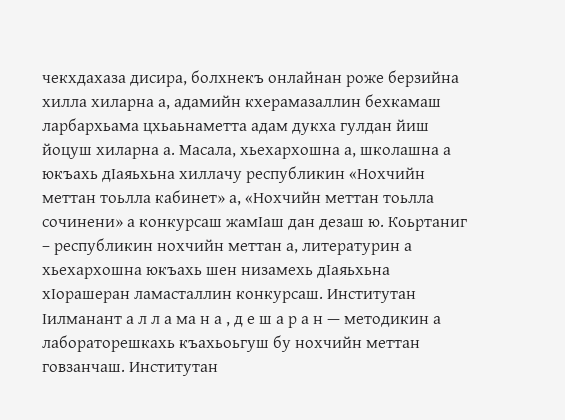чекхдахаза дисира, болхнекъ онлайнан роже берзийна хилла хиларна а, адамийн кхерамазаллин бехкамаш ларбархьама цхьаьнаметта адам дукха гулдан йиш йоцуш хиларна а. Масала, хьехархошна а, школашна а юкъахь дӀаяьхьна хиллачу республикин «Нохчийн меттан тоьлла кабинет» а, «Нохчийн меттан тоьлла сочинени» а конкурсаш жамӀаш дан дезаш ю. Коьртаниг – республикин нохчийн меттан а, литературин а хьехархошна юкъахь шен низамехь дӀаяьхьна хӀорашеран ламасталлин конкурсаш. Институтан Ӏилманант а л л а ма н а , д е ш а р а н — методикин а лабораторешкахь къахьоьгуш бу нохчийн меттан говзанчаш. Институтан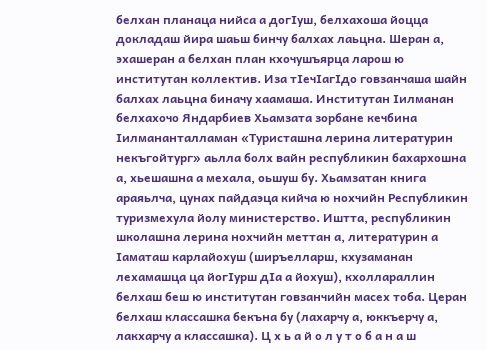белхан планаца нийса а догӀуш, белхахоша йоцца докладаш йира шаьш бинчу балхах лаьцна. Шеран а, эхашеран а белхан план кхочушъярца ларош ю институтан коллектив. Иза тӀечӀагӀдо говзанчаша шайн балхах лаьцна биначу хаамаша. Институтан Ӏилманан белхахочо Яндарбиев Хьамзата зорбане кечбина Ӏилмананталламан «Туристашна лерина литературин некъгойтург» аьлла болх вайн республикин бахархошна а, хьешашна а мехала, оьшуш бу. Хьамзатан книга араяьлча, цунах пайдаэца кийча ю нохчийн Республикин туризмехула йолу министерство. Иштта, республикин школашна лерина нохчийн меттан а, литературин а Ӏаматаш карлайохуш (ширъелларш, кхузаманан лехамашца ца йогӀурш дӀа а йохуш), кхоллараллин белхаш беш ю институтан говзанчийн масех тоба. Церан белхаш классашка бекъна бу (лахарчу а, юккъерчу а, лакхарчу а классашка). Ц х ь а й о л у т о б а н а ш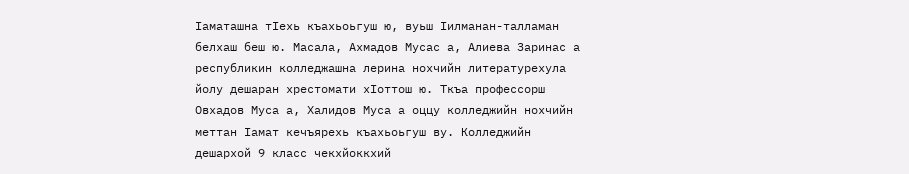Ӏаматашна тӀехь къахьоьгуш ю, вуьш Ӏилманан-талламан белхаш беш ю. Масала, Ахмадов Мусас а, Алиева Заринас а республикин колледжашна лерина нохчийн литературехула йолу дешаран хрестомати хӀоттош ю. Ткъа профессорш Овхадов Муса а, Халидов Муса а оццу колледжийн нохчийн меттан Ӏамат кечъярехь къахьоьгуш ву. Колледжийн дешархой 9 класс чекхйоккхий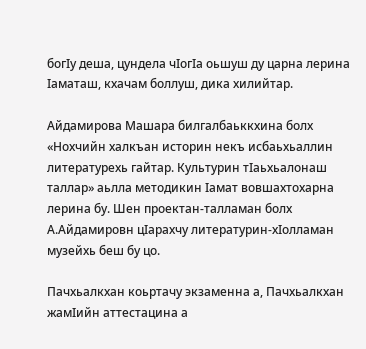богӀу деша, цундела чӀогӀа оьшуш ду царна лерина Ӏаматаш, кхачам боллуш, дика хилийтар.

Айдамирова Машара билгалбаьккхина болх «Нохчийн халкъан историн некъ исбаьхьаллин литературехь гайтар. Культурин тӀаьхьалонаш таллар» аьлла методикин Ӏамат вовшахтохарна лерина бу. Шен проектан-талламан болх А.Айдамировн цӀарахчу литературин-хӀолламан музейхь беш бу цо.

Пачхьалкхан коьртачу экзаменна а, Пачхьалкхан жамӀийн аттестацина а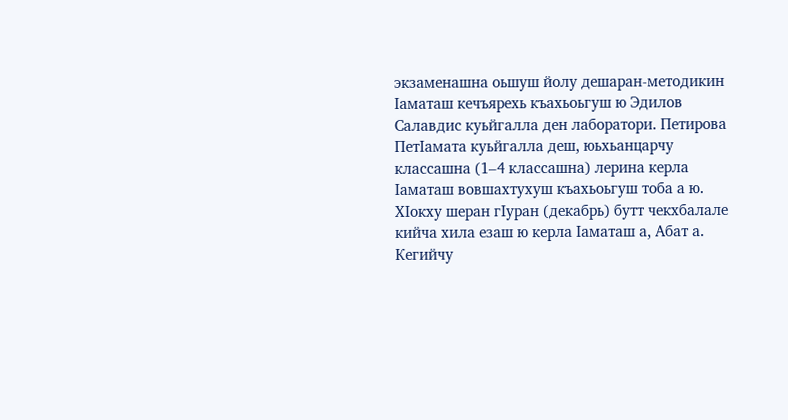экзаменашна оьшуш йолу дешаран-методикин Ӏаматаш кечъярехь къахьоьгуш ю Эдилов Салавдис куьйгалла ден лаборатори. Петирова ПетӀамата куьйгалла деш, юьхьанцарчу классашна (1–4 классашна) лерина керла Ӏаматаш вовшахтухуш къахьоьгуш тоба а ю. ХӀокху шеран гӀуран (декабрь) бутт чекхбалале кийча хила езаш ю керла Ӏаматаш а, Абат а. Кегийчу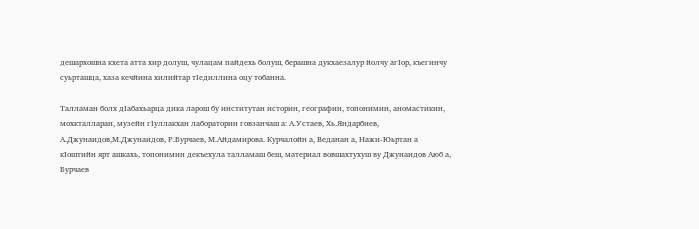дешархошна кхета атта хир долуш, чулацам пайдехь болуш, берашна дукхаезалур йолчу агӀор, къегинчу суьрташца, хаза кечйина хилийтар тӀедиллина оцу тобанна.

Талламан болх дӀабахьарца дика ларош бу институтан историн, географин, топонимин, аномастикин, мохкталларан, музейн гӀуллакхан лабораторин говзанчаш а: А.Устаев, Хь.Яндарбиев, А.Джунаидов,М.Джунаидов, Р.Бурчаев, М.Айдамирова. Курчалойн а, Веданан а, Нажи-Юьртан а кӀоштийн ярт ашкахь, топонимин декъехула талламаш беш, материал вовшахтухуш ву Джунаидов Аюб а, Бурчаев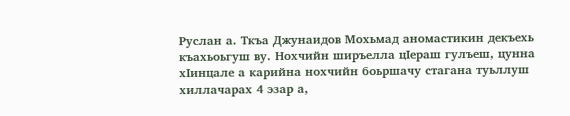Руслан а. Ткъа Джунаидов Мохьмад аномастикин декъехь къахьоьгуш ву. Нохчийн ширъелла цӀераш гулъеш, цунна хӀинцале а карийна нохчийн боьршачу стагана туьллуш хиллачарах 4 эзар а,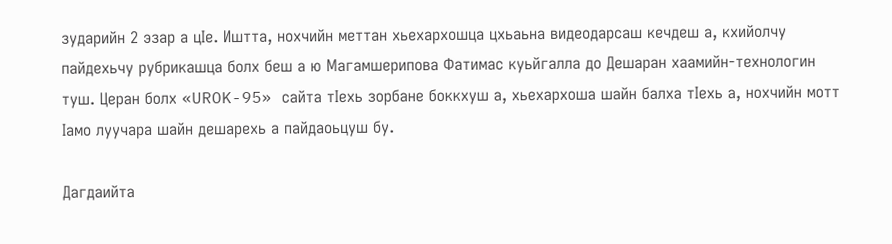зударийн 2 эзар а цӀе. Иштта, нохчийн меттан хьехархошца цхьаьна видеодарсаш кечдеш а, кхийолчу пайдехьчу рубрикашца болх беш а ю Магамшерипова Фатимас куьйгалла до Дешаран хаамийн-технологин туш. Церан болх «UROK-95» сайта тӀехь зорбане боккхуш а, хьехархоша шайн балха тӀехь а, нохчийн мотт Ӏамо луучара шайн дешарехь а пайдаоьцуш бу.

Дагдаийта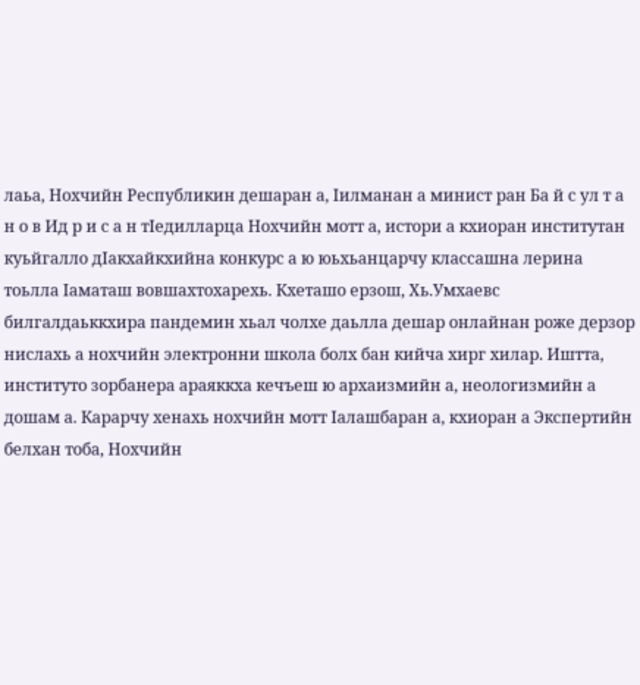лаьа, Нохчийн Республикин дешаран а, Ӏилманан а минист ран Ба й с ул т а н о в Ид р и с а н тӀедилларца Нохчийн мотт а, истори а кхиоран институтан куьйгалло дӀакхайкхийна конкурс а ю юьхьанцарчу классашна лерина тоьлла Ӏаматаш вовшахтохарехь. Кхеташо ерзош, Хь.Умхаевс билгалдаьккхира пандемин хьал чолхе даьлла дешар онлайнан роже дерзор нислахь а нохчийн электронни школа болх бан кийча хирг хилар. Иштта, институто зорбанера араяккха кечъеш ю архаизмийн а, неологизмийн а дошам а. Карарчу хенахь нохчийн мотт Ӏалашбаран а, кхиоран а Экспертийн белхан тоба, Нохчийн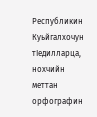Республикин Куьйгалхочун тӀедилларца, нохчийн меттан орфографин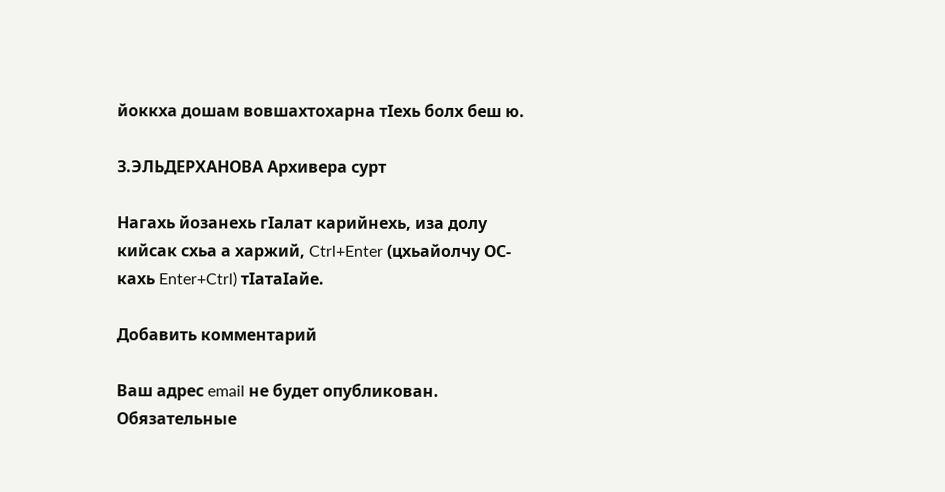йоккха дошам вовшахтохарна тӀехь болх беш ю.

З.ЭЛЬДЕРХАНОВА Архивера сурт

Нагахь йозанехь гIалат карийнехь, иза долу кийсак схьа а харжий, Ctrl+Enter (цхьайолчу ОС-кахь Enter+Ctrl) тIатаIайе.

Добавить комментарий

Ваш адрес email не будет опубликован. Обязательные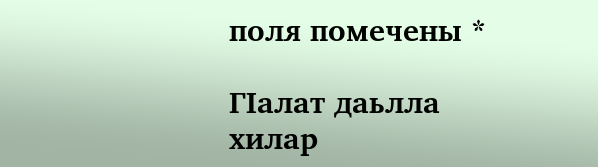поля помечены *

ГIалат даьлла хилар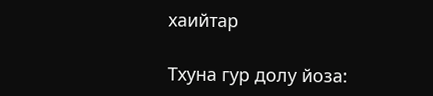хаийтар

Тхуна гур долу йоза: